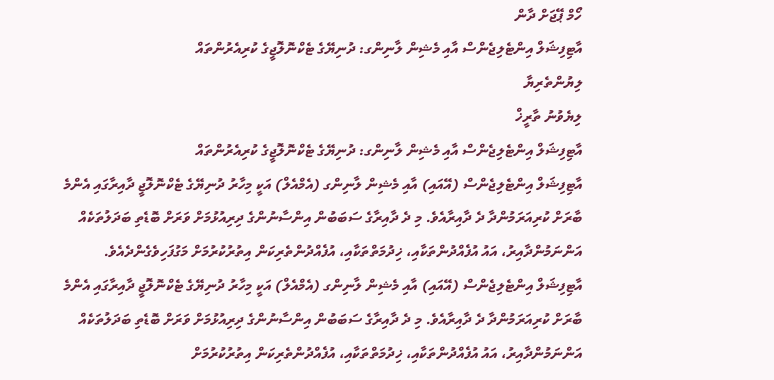ހޯމް ޕޭޖަށް ދާން
އާޓިފިޝަލް އިންޓެލިޖެންސް އާއި މެޝިން ލާނިންގ: ދުނިޔޭގެ ޓެކްނޮލޮޖީގެ ކުރިއެރުންތައް
ލިޔުންތެރިޔާ
ލިޔެވުނު ތާރީޚް
އާޓިފިޝަލް އިންޓެލިޖެންސް އާއި މެޝިން ލާނިންގ: ދުނިޔޭގެ ޓެކްނޮލޮޖީގެ ކުރިއެރުންތައް
އާޓިފިޝަލް އިންޓެލިޖެންސް (އޭއައި) އާއި މެޝިން ލާނިންގ (އެމްއެލް) އަކީ މިހާރު ދުނިޔޭގެ ޓެކްނޮލޮޖީ ދާއިރާގައި އެންމެ ބާރަށް ކުރިއަރަމުންދާ ދެ ދާއިރާއެވެ. މި ދެ ދާއިރާގެ ސަބަބުން އިންސާނުންގެ ދިރިއުޅުމަށް ވަރަށް ބޮޑެތި ބަދަލުތަކެއް އަންނަމުންދާއިރު، އައު އުފެއްދުންތަކާއި، ޚިދުމަތްތަކާއި، އުފެއްދުންތެރިކަން އިތުރުކުރުމަށް މަގުފަހިވެގެންދެއެވެ.
އާޓިފިޝަލް އިންޓެލިޖެންސް (އޭއައި) އާއި މެޝިން ލާނިންގ (އެމްއެލް) އަކީ މިހާރު ދުނިޔޭގެ ޓެކްނޮލޮޖީ ދާއިރާގައި އެންމެ ބާރަށް ކުރިއަރަމުންދާ ދެ ދާއިރާއެވެ. މި ދެ ދާއިރާގެ ސަބަބުން އިންސާނުންގެ ދިރިއުޅުމަށް ވަރަށް ބޮޑެތި ބަދަލުތަކެއް އަންނަމުންދާއިރު، އައު އުފެއްދުންތަކާއި، ޚިދުމަތްތަކާއި، އުފެއްދުންތެރިކަން އިތުރުކުރުމަށް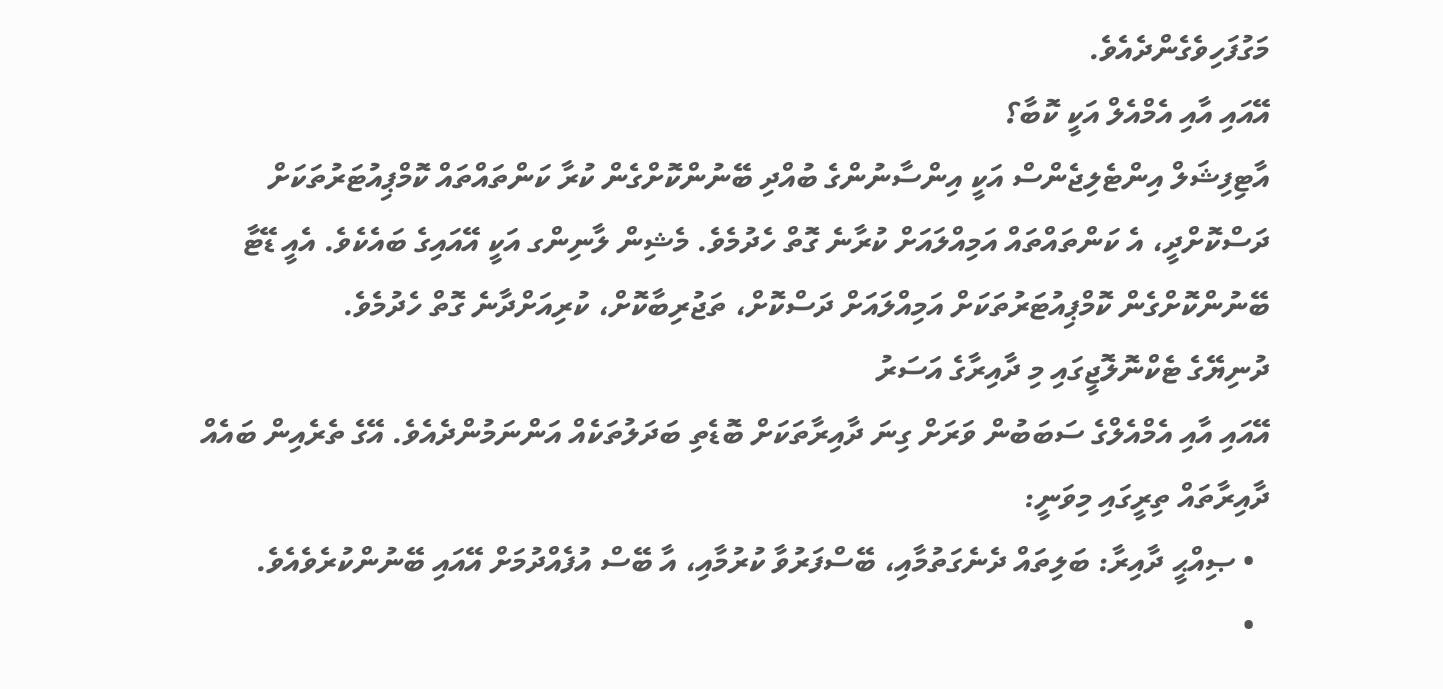މަގުފަހިވެގެންދެއެވެ.
އޭއައި އާއި އެމްއެލް އަކީ ކޮބާ؟
އާޓިފިޝަލް އިންޓެލިޖެންސް އަކީ އިންސާނުންގެ ބުއްދި ބޭނުންކޮށްގެން ކުރާ ކަންތައްތައް ކޮމްޕިއުޓަރުތަކަށް ދަސްކޮށްދީ، އެ ކަންތައްތައް އަމިއްލައަށް ކުރާނެ ގޮތް ހެދުމެވެ. މެޝިން ލާނިންގ އަކީ އޭއައިގެ ބައެކެވެ. އެއީ ޑޭޓާ ބޭނުންކޮށްގެން ކޮމްޕިއުޓަރުތަކަށް އަމިއްލައަށް ދަސްކޮށް، ތަޖުރިބާކޮށް، ކުރިއަށްދާނެ ގޮތް ހެދުމެވެ.
ދުނިޔޭގެ ޓެކްނޮލޮޖީގައި މި ދާއިރާގެ އަސަރު
އޭއައި އާއި އެމްއެލްގެ ސަބަބުން ވަރަށް ގިނަ ދާއިރާތަކަށް ބޮޑެތި ބަދަލުތަކެއް އަންނަމުންދެއެވެ. އޭގެ ތެރެއިން ބައެއް ދާއިރާތައް ތިރީގައި މިވަނީ:
  • ޞިއްޙީ ދާއިރާ: ބަލިތައް ދެނެގަތުމާއި، ބޭސްފަރުވާ ކުރުމާއި، އާ ބޭސް އުފެއްދުމަށް އޭއައި ބޭނުންކުރެވެއެވެ.
  •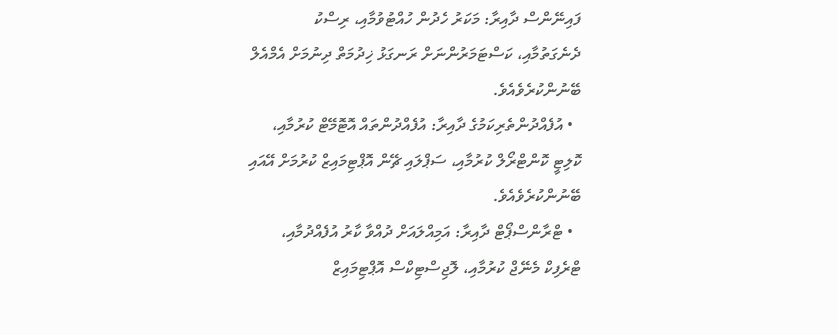ފައިނޭންސް ދާއިރާ: މަކަރު ހެދުން ހުއްޓުވުމާއި، ރިސްކު ދެނެގަތުމާއި، ކަސްޓަމަރުންނަށް ރަނގަޅު ޚިދުމަތް ދިނުމަށް އެމްއެލް ބޭނުންކުރެވެއެވެ.
  • އުފެއްދުންތެރިކަމުގެ ދާއިރާ: އުފެއްދުންތައް އޮޓޮމޭޓް ކުރުމާއި، ކޮލިޓީ ކޮންޓްރޯލް ކުރުމާއި، ސަޕްލައި ޗޭން އޮޕްޓިމައިޒް ކުރުމަށް އޭއައި ބޭނުންކުރެވެއެވެ.
  • ޓްރާންސްޕޯޓް ދާއިރާ: އަމިއްލައަށް ދުއްވާ ކާރު އުފެއްދުމާއި، ޓްރެފިކް މެނޭޖް ކުރުމާއި، ލޮޖިސްޓިކްސް އޮޕްޓިމައިޒް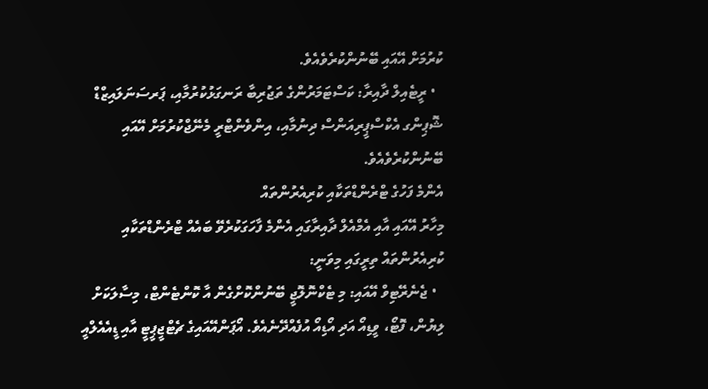ކުރުމަށް އޭއައި ބޭނުންކުރެވެއެވެ.
  • ރީޓެއިލް ދާއިރާ: ކަސްޓަމަރުންގެ ތަޖުރިބާ ރަނގަޅުކުރުމާއި، ޕަރސަނަލައިޒްޑް ޝޮޕިންގ އެކްސްޕީރިއަންސް ދިނުމާއި، އިންވެންޓްރީ މެނޭޖްކުރުމަށް އޭއައި ބޭނުންކުރެވެއެވެ.
އެންމެ ފަހުގެ ޓްރެންޑްތަކާއި ކުރިއެރުންތައް
މިހާރު އޭއައި އާއި އެމްއެލް ދާއިރާގައި އެންމެ ފާހަގަކުރެވޭ ބައެއް ޓްރެންޑްތަކާއި ކުރިއެރުންތައް ތިރީގައި މިވަނީ:
  • ޖެނެރޭޓިވް އޭއައި: މި ޓެކްނޮލޮޖީ ބޭނުންކޮށްގެން އާ ކޮންޓެންޓް، މިސާލަކަށް ލިޔުން، ފޮޓޯ، ވީޑިއޯ އަދި އޯޑިއޯ އުފެއްދޭނެއެވެ. އޯޕަންއޭއައިގެ ޗެޓްޖީޕީޓީ އާއި ޑީއެއެލްއީ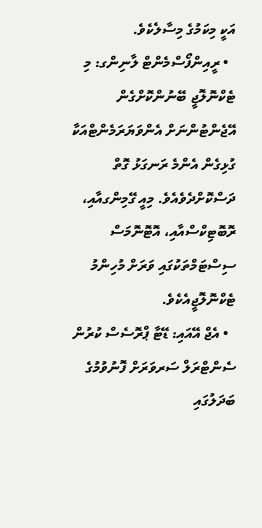އަކީ މިކަމުގެ މިސާލެކެވެ.
  • ރީއިންފޯސްމެންޓް ލާނިންގ: މި ޓެކްނޮލޮޖީ ބޭނުންކޮށްގެން އޭޖެންޓުންނަށް އެންވަޔަރަމެންޓްއަކާ ގުޅިގެން އެންމެ ރަނގަޅު ގޮތް ދަސްކޮށްދެވެއެވެ. މިއީ ގޭމިންގއާއި، ރޮބޮޓިކްސްއާއި، އޮޓޮނޮމަސް ސިސްޓަމްތަކުގައި ވަރަށް މުހިންމު ޓެކްނޮލޮޖީއެކެވެ.
  • އެޖް އޭއައި: ޑޭޓާ ޕްރޮސެސް ކުރުން ސެންޓްރަލް ސަރވަރަށް ފޮނުވުމުގެ ބަދަލުގައި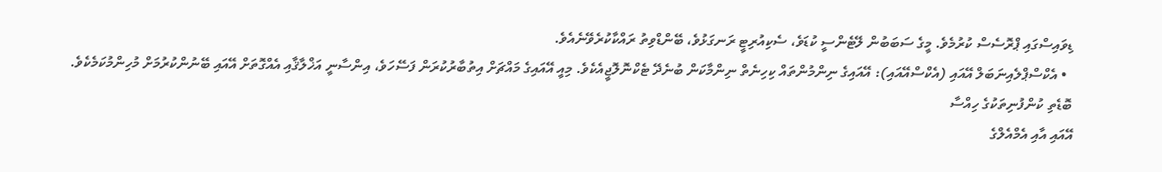ޑިވައިސްގައި ޕްރޮސެސް ކުރުމެވެ. މީގެ ސަބަބުން ލޭޓެންސީ ކުޑަވެ، ސެކިއުރިޓީ ރަނގަޅުވެ، ބޭންޑްވިތު ރައްކާކުރެވޭނެއެވެ.
  • އެކްސްޕްލެއިނަބަލް އޭއައި (އެކްސްއޭއައި): އޭއައިގެ ނިންމުންތައް ކިހިނެތް ނިންމާކަން ބުނެދޭ ޓެކްނޮލޮޖީއެކެވެ. މިއީ އޭއައިގެ މައްޗަށް އިތުބާރުކުރަން ފަސޭހަވެ، އިންސާނީ އަޚްލާޤާއި އެއްގޮތަށް އޭއައި ބޭނުންކުރުމަށް މުހިންމުކަމެކެވެ.
ބޮޑެތި ކުންފުނިތަކުގެ ހިއްސާ
އޭއައި އާއި އެމްއެލްގެ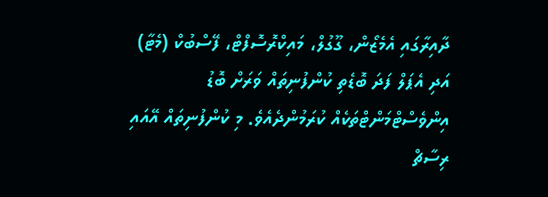ދާއިރާގައި އެމެޒޯން، ގޫގުލް، މައިކްރޮސޮފްޓް، ފޭސްބުކް (މެޓާ) އަދި އެޕަލް ފަދަ ބޮޑެތި ކުންފުނިތައް ވަރަށް ބޮޑު އިންވެސްޓްމަންޓްތަކެއް ކުރަމުންދެއެވެ. މި ކުންފުނިތައް އޭއައި ރިސާޗް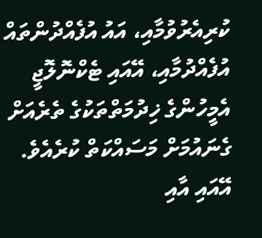ކުރިއެރުވުމާއި، އައު އުފެއްދުންތައް އުފެއްދުމާއި، އޭއައި ޓެކްނޮލޮޖީ އެމީހުންގެ ޚިދުމަތްތަކުގެ ތެރެއަށް ގެނައުމަށް މަސައްކަތް ކުރެއެވެ.
އޭއައި އާއި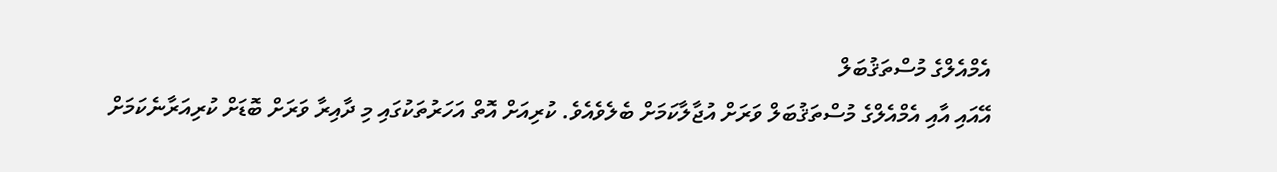އެމްއެލްގެ މުސްތަޤުބަލް
އޭއައި އާއި އެމްއެލްގެ މުސްތަޤުބަލް ވަރަށް އުޖާލާކަމަށް ބެލެވެއެވެ. ކުރިއަށް އޮތް އަހަރުތަކުގައި މި ދާއިރާ ވަރަށް ބޮޑަށް ކުރިއަރާނެކަމަށް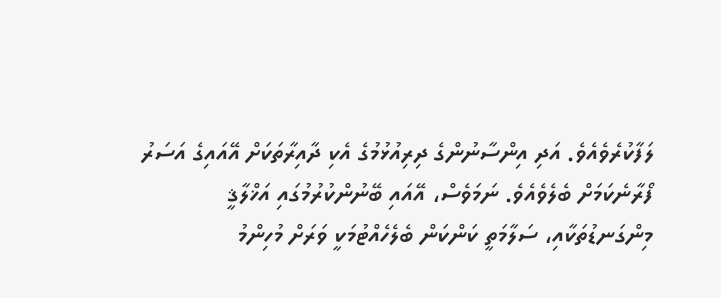ލަފާކުރެވެއެވެ. އަދި އިންސާނުންގެ ދިރިއުޅުމުގެ އެކި ދާއިރާތަކަށް އޭއައިގެ އަސަރު ފޯރާނެކަމަށް ބެލެވެއެވެ. ނަމަވެސް، އޭއައި ބޭނުންކުރުމުގައި އަޚްލާޤީ މިންގަނޑުތަކާއި، ސަލާމަތީ ކަންކަން ބެލެހެއްޓުމަކީ ވަރަށް މުހިންމު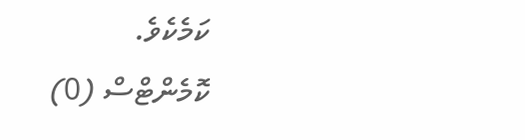ކަމެކެވެ.
ކޮމެންޓްސް (0)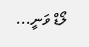ލޯޑް ވަނީ...